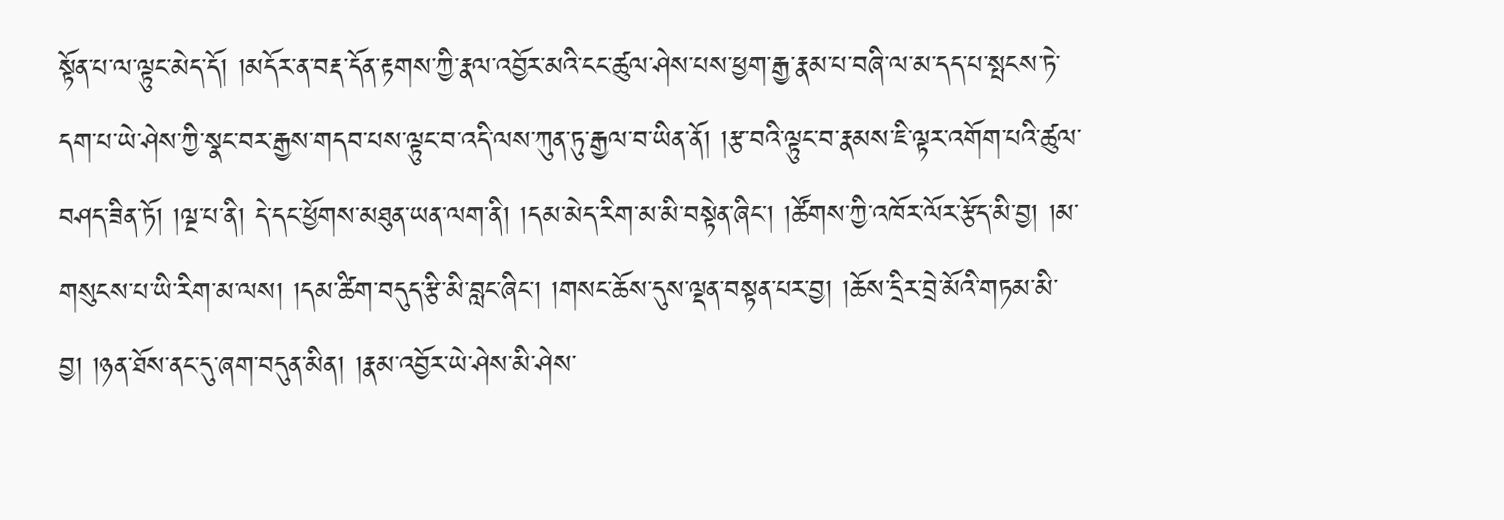སྟོན་པ་ལ་ལྟུང་མེད་དོ། །མདོར་ན་བརྡ་དོན་རྟགས་ཀྱི་རྣལ་འབྱོར་མའི་ངང་ཚུལ་ཤེས་པས་ཕྱག་རྒྱ་རྣམ་པ་བཞི་ལ་མ་དད་པ་སྤངས་ཏེ་དག་པ་ཡེ་ཤེས་ཀྱི་སྣང་བར་རྒྱས་གདབ་པས་ལྟུང་བ་འདི་ལས་ཀུན་ཏུ་རྒྱལ་བ་ཡིན་ནོ། །རྩ་བའི་ལྟུང་བ་རྣམས་ཇི་ལྟར་འགོག་པའི་ཚུལ་བཤད་ཟིན་ཏོ། །ལྔ་པ་ནི། དེ་དང་ཕྱོགས་མཐུན་ཡན་ལག་ནི། །དམ་མེད་རིག་མ་མི་བསྟེན་ཞིང་། །ཚོགས་ཀྱི་འཁོར་ལོར་རྩོད་མི་བྱ། །མ་གསུངས་པ་ཡི་རིག་མ་ལས། །དམ་ཚིག་བདུད་རྩི་མི་བླང་ཞིང་། །གསང་ཆོས་དུས་ལྡན་བསྟན་པར་བྱ། །ཆོས་དྲིར་བྲེ་མོའི་གཏམ་མི་བྱ། །ཉན་ཐོས་ནང་དུ་ཞག་བདུན་མིན། །རྣམ་འབྱོར་ཡེ་ཤེས་མི་ཤེས་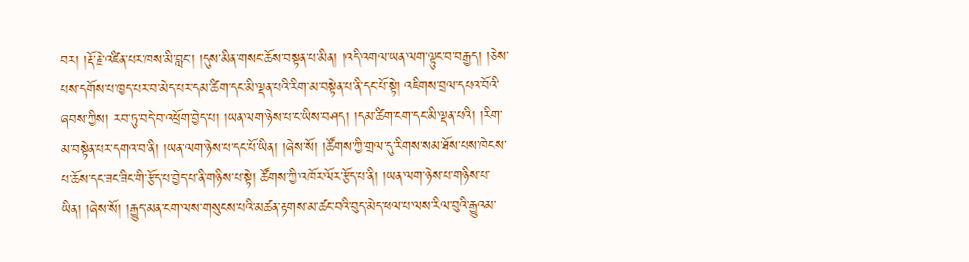བར། །རྡོ་རྗེ་འཛིན་པར་ཁས་མི་བླང་། །དུས་མིན་གསང་ཆོས་བསྟན་པ་མིན། །འདི་འགལ་ཡན་ལག་ལྟུང་བ་བརྒྱད། །ཅེས་པས་དགོས་པ་ཁྱད་པར་བ་མེད་པར་དམ་ཚིག་དང་མི་ལྡན་པའི་རིག་མ་བསྟེན་པ་ནི་དང་པོ་སྟེ། འཇིགས་བྲལ་དཔའ་བོའི་ཞབས་ཀྱིས། རབ་ཏུ་བདེ་བ་འཕྲོག་བྱེད་པ། །ཡན་ལག་ཉེས་པ་ང་ཡིས་བཤད། །དམ་ཚིག་ངག་དང་མི་ལྡན་པའི། །རིག་མ་བསྟེན་པར་དགའ་བ་ནི། །ཡན་ལག་ཉེས་པ་དང་པོ་ཡིན། །ཞེས་སོ། །ཚོགས་ཀྱི་གྲལ་དུ་རིགས་སམ་ཐོས་པས་ཁེངས་པ་ཆོས་དང་ཟང་ཟིང་གི་རྩོད་པ་བྱེད་པ་ནི་གཉིས་པ་སྟེ། ཚོགས་ཀྱི་འཁོར་ལོར་རྩོད་པ་ནི། །ཡན་ལག་ཉེས་པ་གཉིས་པ་ཡིན། །ཞེས་སོ། །རྒྱུད་མན་ངག་ལས་གསུངས་པའི་མཚན་རྟགས་མ་ཚང་བའི་བུད་མེད་ཕལ་པ་ལས་རིལ་བུའི་རྒྱུའམ་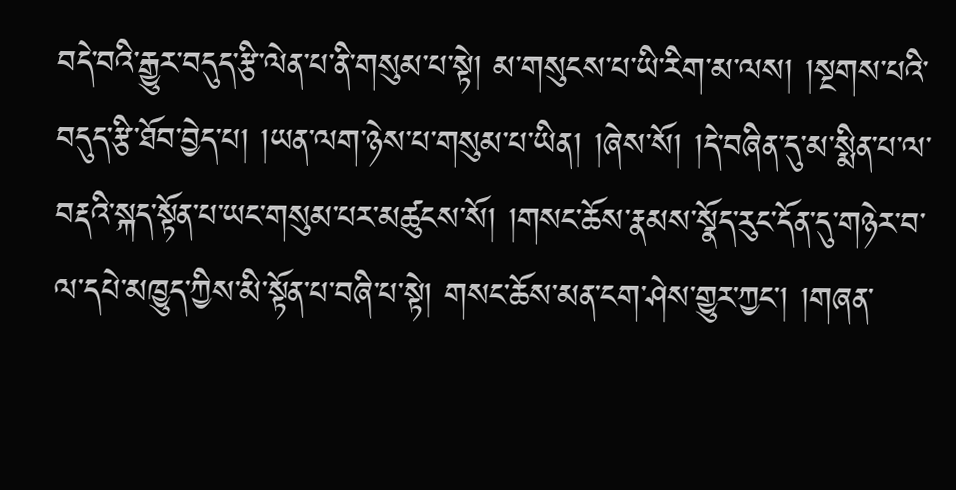བདེ་བའི་རྒྱུར་བདུད་རྩི་ལེན་པ་ནི་གསུམ་པ་སྟེ། མ་གསུངས་པ་ཡི་རིག་མ་ལས། །སྔགས་པའི་བདུད་རྩི་ཐོབ་བྱེད་པ། །ཡན་ལག་ཉེས་པ་གསུམ་པ་ཡིན། །ཞེས་སོ། །དེ་བཞིན་དུ་མ་སྨིན་པ་ལ་བརྡའི་སྐད་སྟོན་པ་ཡང་གསུམ་པར་མཚུངས་སོ། །གསང་ཆོས་རྣམས་སྣོད་རུང་དོན་དུ་གཉེར་བ་ལ་དཔེ་མཁྱུད་ཀྱིས་མི་སྟོན་པ་བཞི་པ་སྟེ། གསང་ཆོས་མན་ངག་ཤེས་གྱུར་ཀྱང་། །གཞན་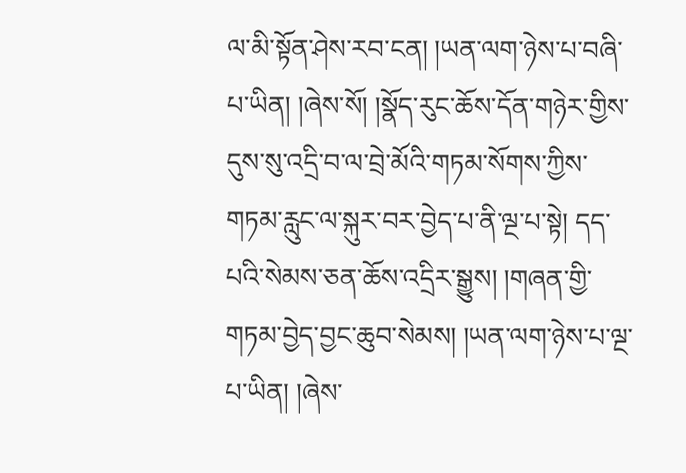ལ་མི་སྟོན་ཤེས་རབ་ངན། །ཡན་ལག་ཉེས་པ་བཞི་པ་ཡིན། །ཞེས་སོ། །སྣོད་རུང་ཆོས་དོན་གཉེར་གྱིས་དུས་སུ་འདྲི་བ་ལ་བྲེ་མོའི་གཏམ་སོགས་ཀྱིས་གཏམ་རླུང་ལ་སྐུར་བར་བྱེད་པ་ནི་ལྔ་པ་སྟེ། དད་པའི་སེམས་ཅན་ཆོས་འདྲིར་སྒྱུས། །གཞན་གྱི་གཏམ་བྱེད་བྱང་ཆུབ་སེམས། །ཡན་ལག་ཉེས་པ་ལྔ་པ་ཡིན། །ཞེས་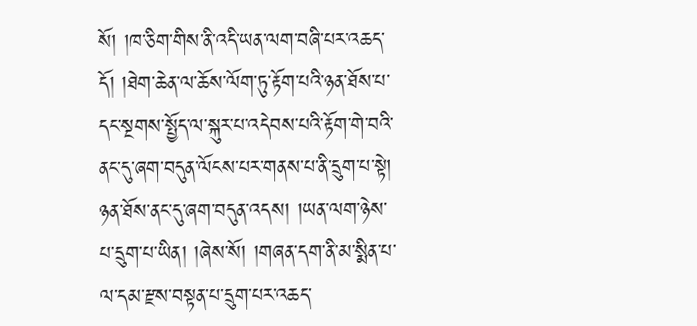སོ། །ཁ་ཅིག་གིས་ནི་འདི་ཡན་ལག་བཞི་པར་འཆད་དོ། །ཐེག་ཆེན་ལ་ཆོས་ལོག་ཏུ་རྟོག་པའི་ཉན་ཐོས་པ་དང་སྔགས་སྤྱོད་ལ་སྐུར་པ་འདེབས་པའི་རྟོག་གེ་བའི་ནང་དུ་ཞག་བདུན་ལོངས་པར་གནས་པ་ནི་དྲུག་པ་སྟེ། ཉན་ཐོས་ནང་དུ་ཞག་བདུན་འདས། །ཡན་ལག་ཉེས་པ་དྲུག་པ་ཡིན། །ཞེས་སོ། །གཞན་དག་ནི་མ་སྨིན་པ་ལ་དམ་རྫས་བསྟན་པ་དྲུག་པར་འཆད་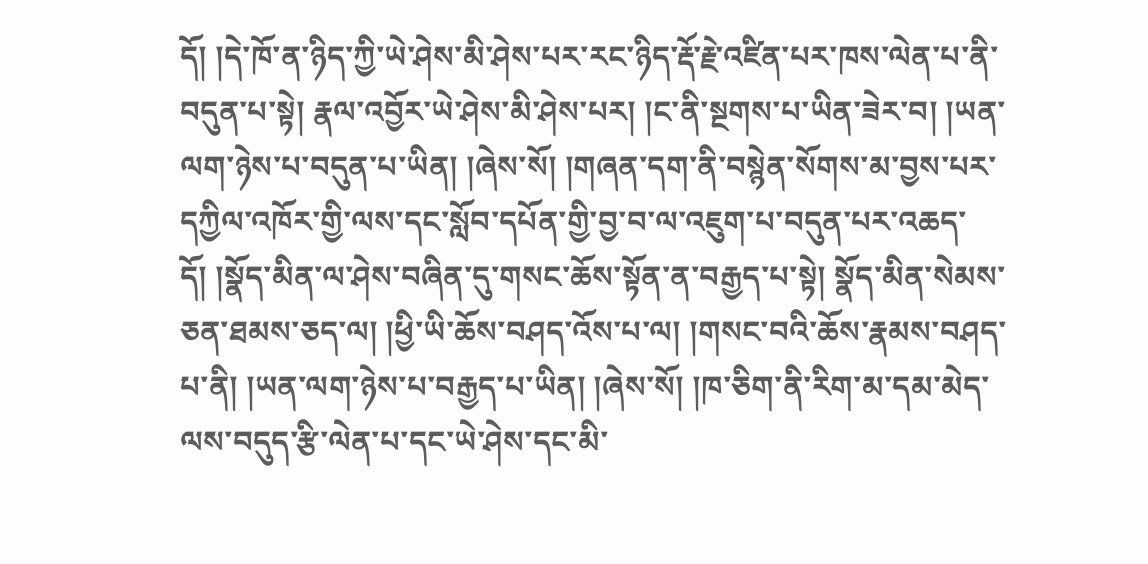དོ། །དེ་ཁོ་ན་ཉིད་ཀྱི་ཡེ་ཤེས་མི་ཤེས་པར་རང་ཉིད་རྡོ་རྗེ་འཛིན་པར་ཁས་ལེན་པ་ནི་བདུན་པ་སྟེ། རྣལ་འབྱོར་ཡེ་ཤེས་མི་ཤེས་པར། །ང་ནི་སྔགས་པ་ཡིན་ཟེར་བ། །ཡན་ལག་ཉེས་པ་བདུན་པ་ཡིན། །ཞེས་སོ། །གཞན་དག་ནི་བསྙེན་སོགས་མ་བྱས་པར་དཀྱིལ་འཁོར་གྱི་ལས་དང་སློབ་དཔོན་གྱི་བྱ་བ་ལ་འཇུག་པ་བདུན་པར་འཆད་དོ། །སྣོད་མིན་ལ་ཤེས་བཞིན་དུ་གསང་ཆོས་སྟོན་ན་བརྒྱད་པ་སྟེ། སྣོད་མིན་སེམས་ཅན་ཐམས་ཅད་ལ། །ཕྱི་ཡི་ཆོས་བཤད་འོས་པ་ལ། །གསང་བའི་ཆོས་རྣམས་བཤད་པ་ནི། །ཡན་ལག་ཉེས་པ་བརྒྱད་པ་ཡིན། །ཞེས་སོ། །ཁ་ཅིག་ནི་རིག་མ་དམ་མེད་ལས་བདུད་རྩི་ལེན་པ་དང་ཡེ་ཤེས་དང་མི་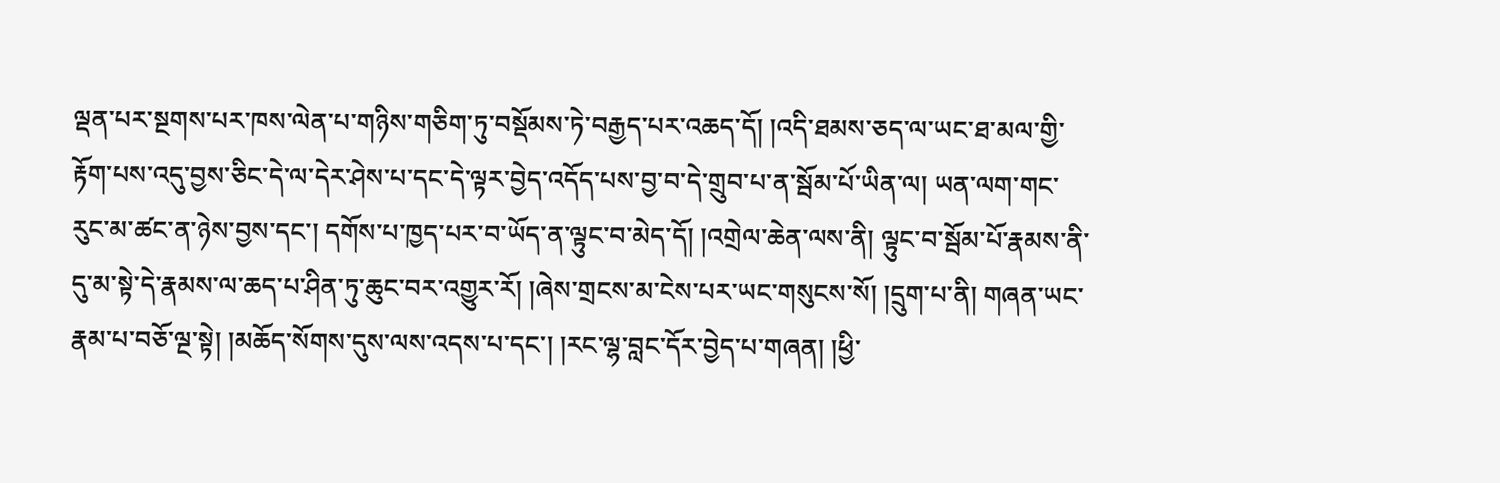ལྡན་པར་སྔགས་པར་ཁས་ལེན་པ་གཉིས་གཅིག་ཏུ་བསྡོམས་ཏེ་བརྒྱད་པར་འཆད་དོ། །འདི་ཐམས་ཅད་ལ་ཡང་ཐ་མལ་གྱི་རྟོག་པས་འདུ་བྱས་ཅིང་དེ་ལ་དེར་ཤེས་པ་དང་དེ་ལྟར་བྱེད་འདོད་པས་བྱ་བ་དེ་གྲུབ་པ་ན་སྦོམ་པོ་ཡིན་ལ། ཡན་ལག་གང་རུང་མ་ཚང་ན་ཉེས་བྱས་དང་། དགོས་པ་ཁྱད་པར་བ་ཡོད་ན་ལྟུང་བ་མེད་དོ། །འགྲེལ་ཆེན་ལས་ནི། ལྟུང་བ་སྦོམ་པོ་རྣམས་ནི་དུ་མ་སྟེ་དེ་རྣམས་ལ་ཆད་པ་ཤིན་ཏུ་ཆུང་བར་འགྱུར་རོ། །ཞེས་གྲངས་མ་ངེས་པར་ཡང་གསུངས་སོ། །དྲུག་པ་ནི། གཞན་ཡང་རྣམ་པ་བཅོ་ལྔ་སྟེ། །མཆོད་སོགས་དུས་ལས་འདས་པ་དང་། །རང་ལྷ་བླང་དོར་བྱེད་པ་གཞན། །ཕྱི་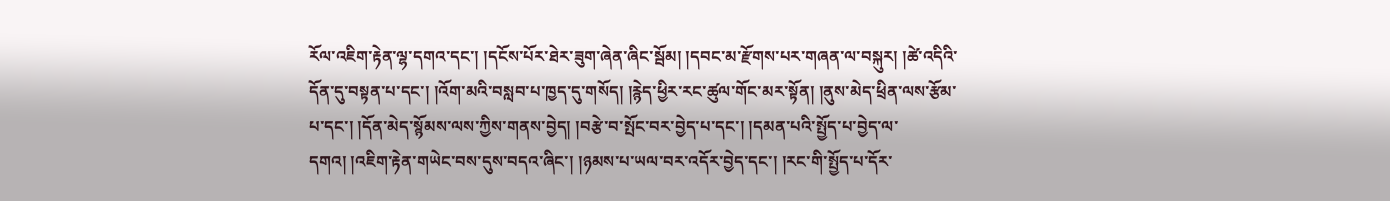རོལ་འཇིག་རྟེན་ལྷ་དགའ་དང་། །དངོས་པོར་ཐེར་ཟུག་ཞེན་ཞིང་སྦོམ། །དབང་མ་རྫོགས་པར་གཞན་ལ་བསྐུར། །ཚེ་འདིའི་དོན་དུ་བསྟན་པ་དང་། །འོག་མའི་བསླབ་པ་ཁྱད་དུ་གསོད། །རྙེད་ཕྱིར་རང་ཚུལ་གོང་མར་སྟོན། །ནུས་མེད་ཕྲིན་ལས་རྩོམ་པ་དང་། །དོན་མེད་སྙོམས་ལས་ཀྱིས་གནས་བྱེད། །བརྩེ་བ་སྤོང་བར་བྱེད་པ་དང་། །དམན་པའི་སྤྱོད་པ་བྱེད་ལ་དགའ། །འཇིག་རྟེན་གཡེང་བས་དུས་བདའ་ཞིང་། །ཉམས་པ་ཡལ་བར་འདོར་བྱེད་དང་། །རང་གི་སྤྱོད་པ་དོར་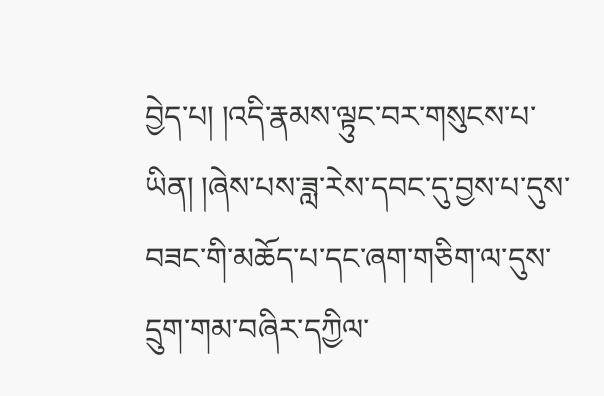བྱེད་པ། །འདི་རྣམས་ལྟུང་བར་གསུངས་པ་ཡིན། །ཞེས་པས་ཟླ་རེས་དབང་དུ་བྱས་པ་དུས་བཟང་གི་མཆོད་པ་དང་ཞག་གཅིག་ལ་དུས་དྲུག་གམ་བཞིར་དཀྱིལ་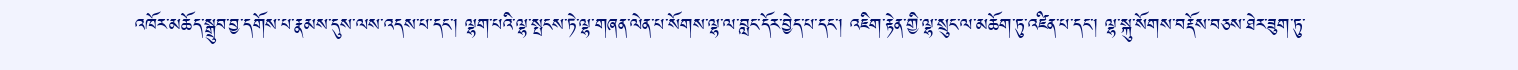འཁོར་མཆོད་སྒྲུབ་བྱ་དགོས་པ་རྣམས་དུས་ལས་འདས་པ་དང་། ལྷག་པའི་ལྷ་སྤངས་ཏེ་ལྷ་གཞན་ལེན་པ་སོགས་ལྷ་ལ་བླང་དོར་བྱེད་པ་དང་། འཇིག་རྟེན་གྱི་ལྷ་སྲུང་ལ་མཆོག་ཏུ་འཛིན་པ་དང་། ལྷ་སྐུ་སོགས་བརྡོས་བཅས་ཐེར་ཟུག་ཏུ་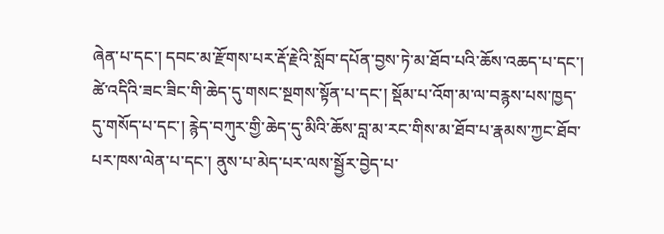ཞེན་པ་དང་། དབང་མ་རྫོགས་པར་རྡོ་རྗེའི་སློབ་དཔོན་བྱས་ཏེ་མ་ཐོབ་པའི་ཆོས་འཆད་པ་དང་། ཚེ་འདིའི་ཟང་ཟིང་གི་ཆེད་དུ་གསང་སྔགས་སྟོན་པ་དང་། སྡོམ་པ་འོག་མ་ལ་བརྙས་པས་ཁྱད་དུ་གསོད་པ་དང་། རྙེད་བཀུར་གྱི་ཆེད་དུ་མིའི་ཆོས་བླ་མ་རང་གིས་མ་ཐོབ་པ་རྣམས་ཀྱང་ཐོབ་པར་ཁས་ལེན་པ་དང་། ནུས་པ་མེད་པར་ལས་སྦྱོར་བྱེད་པ་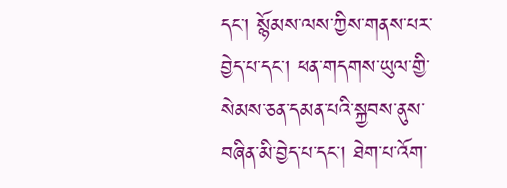དང་། སྙོམས་ལས་ཀྱིས་གནས་པར་བྱེད་པ་དང་། ཕན་གདགས་ཡུལ་གྱི་སེམས་ཅན་དམན་པའི་སྐྱབས་ནུས་བཞིན་མི་བྱེད་པ་དང་། ཐེག་པ་འོག་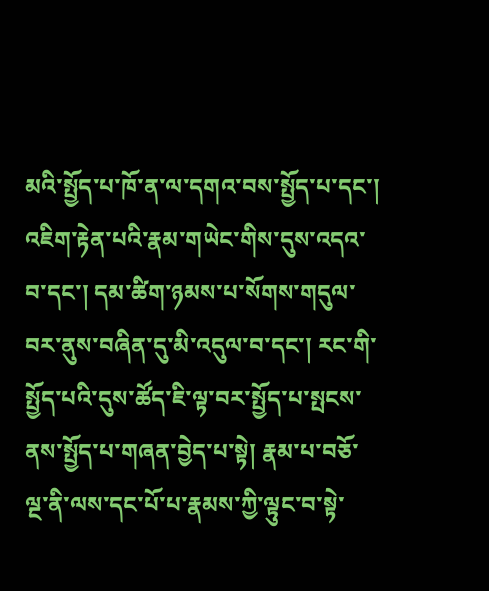མའི་སྤྱོད་པ་ཁོ་ན་ལ་དགའ་བས་སྤྱོད་པ་དང་། འཇིག་རྟེན་པའི་རྣམ་གཡེང་གིས་དུས་འདའ་བ་དང་། དམ་ཚིག་ཉམས་པ་སོགས་གདུལ་བར་ནུས་བཞིན་དུ་མི་འདུལ་བ་དང་། རང་གི་སྤྱོད་པའི་དུས་ཚོད་ཇི་ལྟ་བར་སྤྱོད་པ་སྤངས་ནས་སྤྱོད་པ་གཞན་བྱེད་པ་སྟེ། རྣམ་པ་བཅོ་ལྔ་ནི་ལས་དང་པོ་པ་རྣམས་ཀྱི་ལྟུང་བ་སྟེ་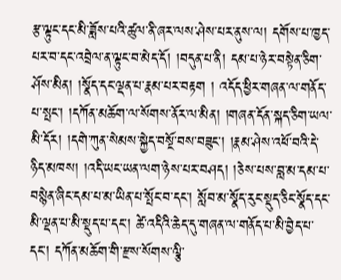རྩ་ལྟུང་དང་མི་ཟློས་པའི་ཚུལ་ནི་ཞར་ལས་ཤེས་པར་ནུས་ལ། དགོས་པ་ཁྱད་པར་བ་དང་འབྲེལ་ན་ལྟུང་བ་མེད་དོ། །བདུན་པ་ནི། དམ་པ་ཉེར་བསྟེན་ཅིག་ཤོས་མིན། །སྣོད་དང་ལྡན་པ་རྣམ་པར་བརྟག ། འདོད་ཕྱིར་གཞན་ལ་གནོད་པ་སྤང་། །དཀོན་མཆོག་ལ་སོགས་ནོར་ལ་མིན། །གཞན་དོན་སྐད་ཅིག་ཡལ་མི་དོར། །དགེ་ཀུན་སེམས་སྐྱེད་བསྔོ་བས་བཟུང་། །རྣམ་ཤེས་འཕོ་བའི་དེ་ཉིད་མཁས། །འདི་ཡང་ཡན་ལག་ཉེས་པར་བཤད། །ཅེས་པས་བླ་མ་དམ་པ་བསྙེན་ཞིང་དམ་པ་མ་ཡིན་པ་སྤོང་བ་དང་། སློབ་མ་སྣོད་རུང་སྡུད་ཅིང་སྣོད་དང་མི་ལྡན་པ་མི་སྡུད་པ་དང་། ཚེ་འདིའི་ཆེད་དུ་གཞན་ལ་གནོད་པ་མི་བྱེད་པ་དང་། དཀོན་མཆོག་གི་རྫས་སོགས་ལྕི་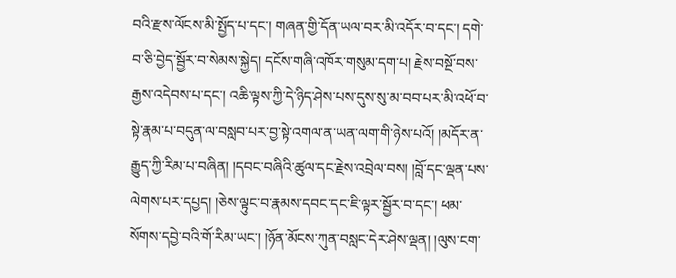བའི་རྫས་ལོངས་མི་སྤྱོད་པ་དང་། གཞན་གྱི་དོན་ཡལ་བར་མི་འདོར་བ་དང་། དགེ་བ་ཅི་བྱེད་སྦྱོར་བ་སེམས་སྐྱེད། དངོས་གཞི་འཁོར་གསུམ་དག་པ། རྗེས་བསྔོ་བས་རྒྱས་འདེབས་པ་དང་། འཆི་ལྟས་ཀྱི་དེ་ཉིད་ཤེས་པས་དུས་སུ་མ་བབ་པར་མི་འཕོ་བ་སྟེ་རྣམ་པ་བདུན་ལ་བསླབ་པར་བྱ་སྟེ་འགལ་ན་ཡན་ལག་གི་ཉེས་པའོ། །མདོར་ན་རྒྱུད་ཀྱི་རིམ་པ་བཞིན། །དབང་བཞིའི་ཚུལ་དང་རྗེས་འབྲེལ་བས། །བློ་དང་ལྡན་པས་ལེགས་པར་དཔྱད། །ཅེས་ལྟུང་བ་རྣམས་དབང་དང་ཇི་ལྟར་སྦྱོར་བ་དང་། ཕམ་སོགས་དབྱེ་བའི་གོ་རིམ་ཡང་། །ཉོན་མོངས་ཀུན་བསླང་དེར་ཤེས་ལྡན། །ལུས་ངག་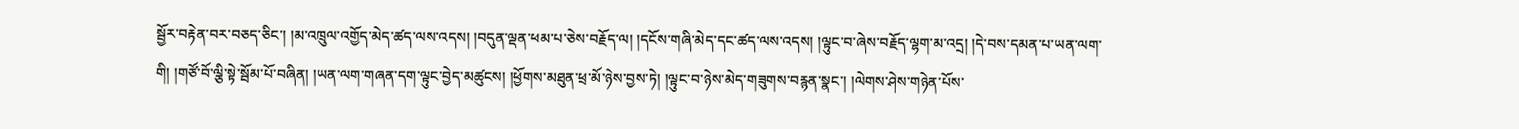སྦྱོར་བརྟེན་བར་བཅད་ཅིང་། །མ་འཁྲུལ་འགྱོད་མེད་ཚད་ལས་འདས། །བདུན་ལྡན་ཕམ་པ་ཅེས་བརྗོད་ལ། །དངོས་གཞི་མེད་དང་ཚད་ལས་འདས། །ལྟུང་བ་ཞེས་བརྗོད་ལྷག་མ་འདྲ། །དེ་བས་དམན་པ་ཡན་ལག་གི། །གཙོ་བོ་ལྕི་སྟེ་སྦོམ་པོ་བཞིན། །ཡན་ལག་གཞན་དག་ལྟུང་བྱེད་མཚུངས། །ཕྱོགས་མཐུན་ཕྲ་མོ་ཉེས་བྱས་ཏེ། །ལྟུང་བ་ཉེས་མེད་གཟུགས་བརྙན་སྣང་། །ལེགས་ཤེས་གཉེན་པོས་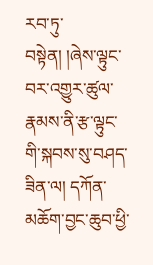རབ་ཏུ་བསྟེན། །ཞེས་ལྟུང་བར་འགྱུར་ཚུལ་རྣམས་ནི་རྩ་ལྟུང་གི་སྐབས་སུ་བཤད་ཟིན་ལ། དཀོན་མཆོག་བྱང་ཆུབ་ཕྱི་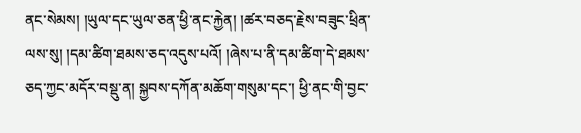ནང་སེམས། །ཡུལ་དང་ཡུལ་ཅན་ཕྱི་ནང་རྐྱེན། །ཚར་བཅད་རྗེས་བཟུང་ཕྲིན་ལས་སུ། །དམ་ཚིག་ཐམས་ཅད་འདུས་པའོ། །ཞེས་པ་ནི་དམ་ཚིག་དེ་ཐམས་ཅད་ཀྱང་མདོར་བསྡུ་ན། སྐྱབས་དཀོན་མཆོག་གསུམ་དང་། ཕྱི་ནང་གི་བྱང་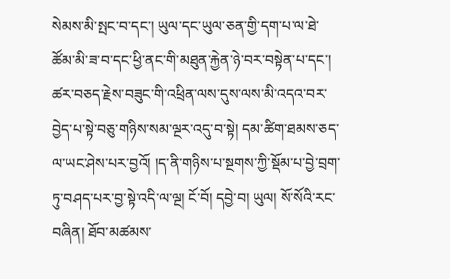སེམས་མི་སྤང་བ་དང་། ཡུལ་དང་ཡུལ་ཅན་གྱི་དག་པ་ལ་ཐེ་ཚོམ་མི་ཟ་བ་དང་ཕྱི་ནང་གི་མཐུན་རྐྱེན་ཉེ་བར་བསྟེན་པ་དང་། ཚར་བཅད་རྗེས་བཟུང་གི་འཕྲིན་ལས་དུས་ལས་མི་འདའ་བར་བྱེད་པ་སྟེ་བཅུ་གཉིས་སམ་ལྔར་འདུ་བ་སྟེ། དམ་ཚིག་ཐམས་ཅད་ལ་ཡང་ཤེས་པར་བྱའོ། །ད་ནི་གཉིས་པ་སྔགས་ཀྱི་སྡོམ་པ་བྱེ་བྲག་ཏུ་བཤད་པར་བྱ་སྟེ་འདི་ལ་ལྔ། ངོ་བོ། དབྱེ་བ། ཡུལ། སོ་སོའི་རང་བཞིན། ཐོབ་མཚམས་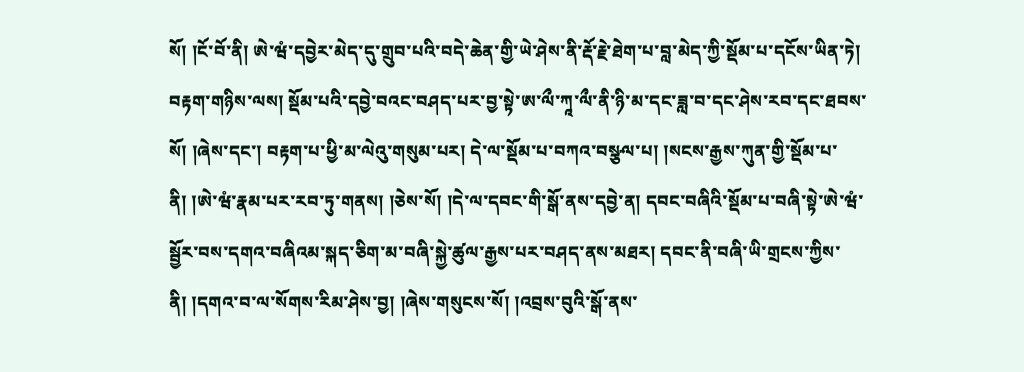སོ། །ངོ་བོ་ནི། ཨེ་ཝཾ་དབྱེར་མེད་དུ་གྲུབ་པའི་བདེ་ཆེན་གྱི་ཡེ་ཤེས་ནི་རྡོ་རྗེ་ཐེག་པ་བླ་མེད་ཀྱི་སྡོམ་པ་དངོས་ཡིན་ཏེ། བརྟག་གཉིས་ལས། སྡོམ་པའི་དབྱེ་བའང་བཤད་པར་བྱ་སྟེ་ཨ་ལྀ་ཀཱ་ལྀ་ནི་ཉི་མ་དང་ཟླ་བ་དང་ཤེས་རབ་དང་ཐབས་སོ། །ཞེས་དང་། བརྟག་པ་ཕྱི་མ་ལེའུ་གསུམ་པར། དེ་ལ་སྡོམ་པ་བཀའ་བསྩལ་པ། །སངས་རྒྱས་ཀུན་གྱི་སྡོམ་པ་ནི། །ཨེ་ཝཾ་རྣམ་པར་རབ་ཏུ་གནས། །ཅེས་སོ། །དེ་ལ་དབང་གི་སྒོ་ནས་དབྱེ་ན། དབང་བཞིའི་སྡོམ་པ་བཞི་སྟེ་ཨེ་ཝཾ་སྦྱོར་བས་དགའ་བཞིའམ་སྐད་ཅིག་མ་བཞི་སྐྱེ་ཚུལ་རྒྱས་པར་བཤད་ནས་མཐར། དབང་ནི་བཞི་ཡི་གྲངས་ཀྱིས་ནི། །དགའ་བ་ལ་སོགས་རིམ་ཤེས་བྱ། །ཞེས་གསུངས་སོ། །འབྲས་བུའི་སྒོ་ནས་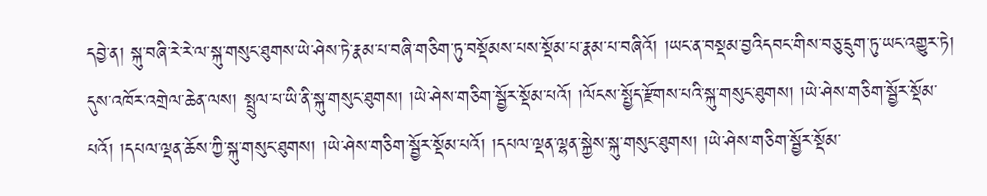དབྱེ་ན། སྐུ་བཞི་རེ་རེ་ལ་སྐུ་གསུང་ཐུགས་ཡེ་ཤེས་ཏེ་རྣམ་པ་བཞི་གཅིག་ཏུ་བསྡོམས་པས་སྡོམ་པ་རྣམ་པ་བཞིའོ། །ཡང་ན་བསྡམ་བྱའིདབང་གིས་བཅུ་དྲུག་ཏུ་ཡང་འགྱུར་ཏེ། དུས་འཁོར་འགྲེལ་ཆེན་ལས། སྤྲུལ་པ་ཡི་ནི་སྐུ་གསུང་ཐུགས། །ཡེ་ཤེས་གཅིག་སྦྱོར་སྡོམ་པའོ། །ལོངས་སྤྱོད་རྫོགས་པའི་སྐུ་གསུང་ཐུགས། །ཡེ་ཤེས་གཅིག་སྦྱོར་སྡོམ་པའོ། །དཔལ་ལྡན་ཆོས་ཀྱི་སྐུ་གསུང་ཐུགས། །ཡེ་ཤེས་གཅིག་སྦྱོར་སྡོམ་པའོ། །དཔལ་ལྡན་ལྷན་སྐྱེས་སྐུ་གསུང་ཐུགས། །ཡེ་ཤེས་གཅིག་སྦྱོར་སྡོམ་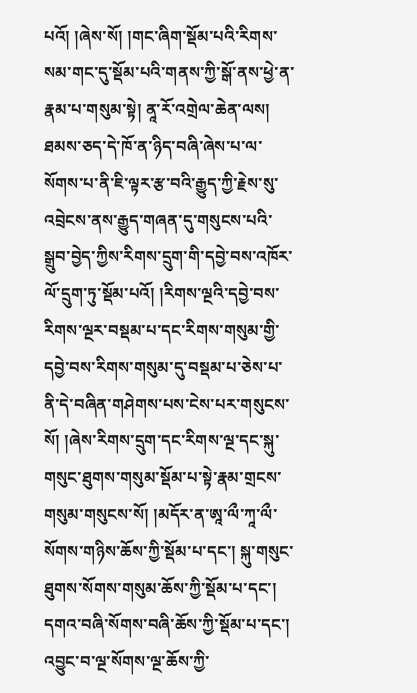པའོ། །ཞེས་སོ། །གང་ཞིག་སྡོམ་པའི་རིགས་སམ་གང་དུ་སྡོམ་པའི་གནས་ཀྱི་སྒོ་ནས་ཕྱེ་ན་རྣམ་པ་གསུམ་སྟེ། ནཱ་རོ་འགྲེལ་ཆེན་ལས། ཐམས་ཅད་དེ་ཁོ་ན་ཉིད་བཞི་ཞེས་པ་ལ་སོགས་པ་ནི་ཇི་ལྟར་རྩ་བའི་རྒྱུད་ཀྱི་རྗེས་སུ་འབྲེངས་ནས་རྒྱུད་གཞན་དུ་གསུངས་པའི་སྒྲུབ་བྱེད་ཀྱིས་རིགས་དྲུག་གི་དབྱེ་བས་འཁོར་ལོ་དྲུག་ཏུ་སྡོམ་པའོ། །རིགས་ལྔའི་དབྱེ་བས་རིགས་ལྔར་བསྡམ་པ་དང་རིགས་གསུམ་གྱི་དབྱེ་བས་རིགས་གསུམ་དུ་བསྡམ་པ་ཅེས་པ་ནི་དེ་བཞིན་གཤེགས་པས་ངེས་པར་གསུངས་སོ། །ཞེས་རིགས་དྲུག་དང་རིགས་ལྔ་དང་སྐུ་གསུང་ཐུགས་གསུམ་སྡོམ་པ་སྟེ་རྣམ་གྲངས་གསུམ་གསུངས་སོ། །མདོར་ན་ཨཱ་ལྀ་ཀཱ་ལྀ་སོགས་གཉིས་ཆོས་ཀྱི་སྡོམ་པ་དང་། སྐུ་གསུང་ཐུགས་སོགས་གསུམ་ཆོས་ཀྱི་སྡོམ་པ་དང་། དགའ་བཞི་སོགས་བཞི་ཆོས་ཀྱི་སྡོམ་པ་དང་། འབྱུང་བ་ལྔ་སོགས་ལྔ་ཆོས་ཀྱི་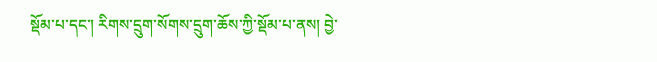སྡོམ་པ་དང་། རིགས་དྲུག་སོགས་དྲུག་ཆོས་ཀྱི་སྡོམ་པ་ནས། བྱེ་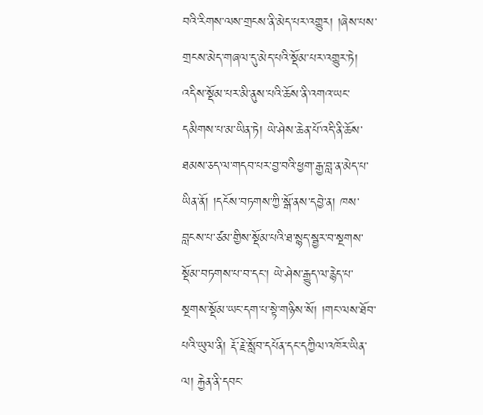བའི་རིགས་ལས་གྲངས་ནི་མེད་པར་འགྱུར། །ཞེས་པས་གྲངས་མེད་གཞལ་དུ་མེད་པའི་སྡོམ་པར་འགྱུར་ཏེ། འདིས་སྡོམ་པར་མི་ནུས་པའི་ཆོས་ནི་འགའ་ཡང་དམིགས་པ་མ་ཡིན་ཏེ། ཡེ་ཤེས་ཆེན་པོ་འདི་ནི་ཆོས་ཐམས་ཅད་ལ་གདབ་པར་བྱ་བའི་ཕྱག་རྒྱ་བླ་ན་མེད་པ་ཡིན་ནོ། །དངོས་བཏགས་ཀྱི་སྒོ་ནས་དབྱེ་ན། ཁས་བླངས་པ་ཙམ་གྱིས་སྡོམ་པའི་ཐ་སྙད་སྦྱར་བ་སྔགས་སྡོམ་བཏགས་པ་བ་དང་། ཡེ་ཤེས་རྒྱུད་ལ་རྙེད་པ་སྔགས་སྡོམ་ཡང་དག་པ་སྟེ་གཉིས་སོ། །གང་ལས་ཐོབ་པའི་ཡུལ་ནི། རྡོ་རྗེ་སློབ་དཔོན་དང་དཀྱིལ་འཁོར་ཡིན་ལ། རྐྱེན་ནི་དབང་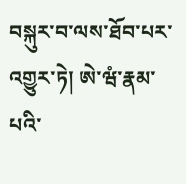བསྐུར་བ་ལས་ཐོབ་པར་འགྱུར་ཏེ། ཨེ་ཝཾ་རྣམ་པའི་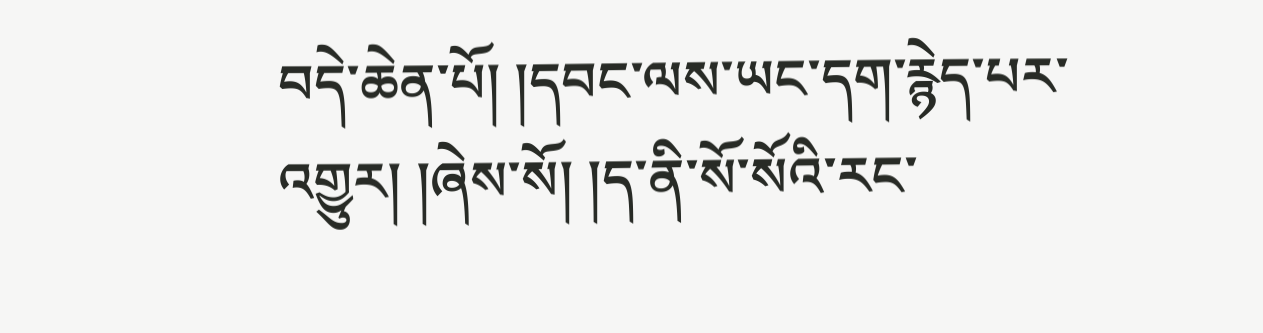བདེ་ཆེན་པོ། །དབང་ལས་ཡང་དག་རྙེད་པར་འགྱུར། །ཞེས་སོ། །ད་ནི་སོ་སོའི་རང་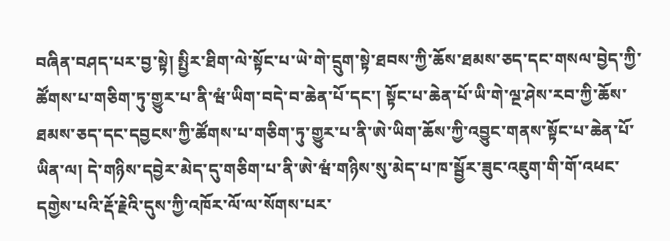བཞིན་བཤད་པར་བྱ་སྟེ། སྤྱིར་ཐིག་ལེ་སྟོང་པ་ཡེ་གེ་དྲུག་སྟེ་ཐབས་ཀྱི་ཆོས་ཐམས་ཅད་དང་གསལ་བྱེད་ཀྱི་ཚོགས་པ་གཅིག་ཏུ་གྱུར་པ་ནི་ཝཾ་ཡིག་བདེ་བ་ཆེན་པོ་དང་། སྟོང་པ་ཆེན་པོ་ཡི་གེ་ལྔ་ཤེས་རབ་ཀྱི་ཆོས་ཐམས་ཅད་དང་དབྱངས་ཀྱི་ཚོགས་པ་གཅིག་ཏུ་གྱུར་པ་ནི་ཨེ་ཡིག་ཆོས་ཀྱི་འབྱུང་གནས་སྟོང་པ་ཆེན་པོ་ཡིན་ལ། དེ་གཉིས་དབྱེར་མེད་དུ་གཅིག་པ་ནི་ཨེ་ཝཾ་གཉིས་སུ་མེད་པ་ཁ་སྦྱོར་ཟུང་འཇུག་གི་གོ་འཕང་དགྱེས་པའི་རྡོ་རྗེའི་དུས་ཀྱི་འཁོར་ལོ་ལ་སོགས་པར་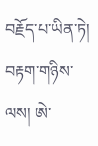བརྗོད་པ་ཡིན་ཏེ། བརྟག་གཉིས་ལས། ཨེ་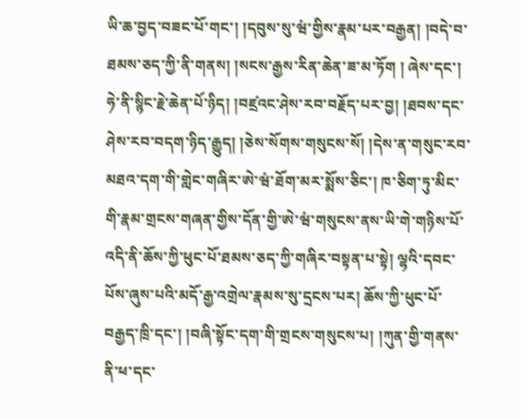ཡི་ཆ་བྱད་བཟང་པོ་གང་། །དབུས་སུ་ཝཾ་གྱིས་རྣམ་པར་བརྒྱན། །བདེ་བ་ཐམས་ཅད་ཀྱི་ནི་གནས། །སངས་རྒྱས་རིན་ཆེན་ཟ་མ་ཏོག ། ཞེས་དང་། ཧེ་ནི་སྙིང་རྗེ་ཆེན་པོ་ཉིད། །བཛྲའང་ཤེས་རབ་བརྗོད་པར་བྱ། །ཐབས་དང་ཤེས་རབ་བདག་ཉིད་རྒྱུད། །ཅེས་སོགས་གསུངས་སོ། །དེས་ན་གསུང་རབ་མཐའ་དག་གི་གླེང་གཞིར་ཨེ་ཝཾ་ཐོག་མར་སྨོས་ཅིང་། ཁ་ཅིག་ཏུ་མིང་གི་རྣམ་གྲངས་གཞན་གྱིས་དོན་གྱི་ཨེ་ཝཾ་གསུངས་ནས་ཡི་གེ་གཉིས་པོ་འདི་ནི་ཆོས་ཀྱི་ཕུང་པོ་ཐམས་ཅད་ཀྱི་གཞིར་བསྟན་པ་སྟེ། ལྷའི་དབང་པོས་ཞུས་པའི་མདོ་རྒྱ་འགྲེལ་རྣམས་སུ་དྲངས་པར། ཆོས་ཀྱི་ཕུང་པོ་བརྒྱད་ཁྲི་དང་། །བཞི་སྟོང་དག་གི་གྲངས་གསུངས་པ། །ཀུན་གྱི་གནས་ནི་ཕ་དང་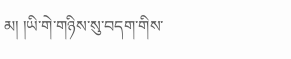མ། །ཡི་གེ་གཉིས་སུ་བདག་གིས་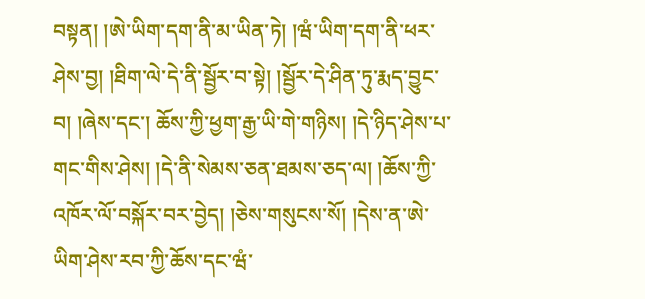བསྟན། །ཨེ་ཡིག་དག་ནི་མ་ཡིན་ཏེ། །ཝཾ་ཡིག་དག་ནི་ཕར་ཤེས་བྱ། །ཐིག་ལེ་དེ་ནི་སྦྱོར་བ་སྟེ། །སྦྱོར་དེ་ཤིན་ཏུ་རྨད་བྱུང་བ། །ཞེས་དང་། ཆོས་ཀྱི་ཕྱག་རྒྱ་ཡི་གེ་གཉིས། །དེ་ཉིད་ཤེས་པ་གང་གིས་ཤེས། །དེ་ནི་སེམས་ཅན་ཐམས་ཅད་ལ། །ཆོས་ཀྱི་འཁོར་ལོ་བསྐོར་བར་བྱེད། །ཅེས་གསུངས་སོ། །དེས་ན་ཨེ་ཡིག་ཤེས་རབ་ཀྱི་ཆོས་དང་ཝཾ་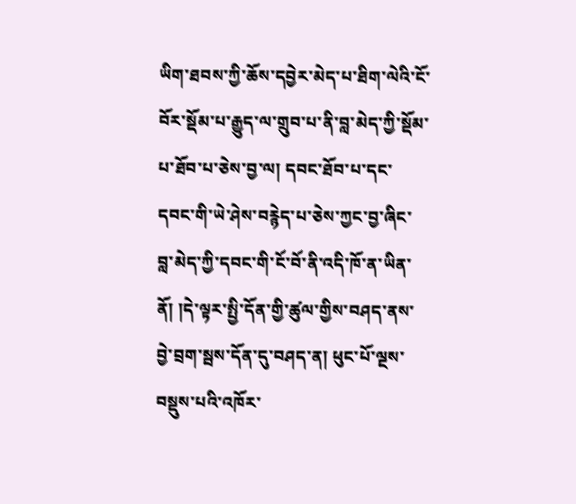ཡིག་ཐབས་ཀྱི་ཆོས་དབྱེར་མེད་པ་ཐིག་ལེའི་ངོ་བོར་སྡོམ་པ་རྒྱུད་ལ་གྲུབ་པ་ནི་བླ་མེད་ཀྱི་སྡོམ་པ་ཐོབ་པ་ཅེས་བྱ་ལ། དབང་ཐོབ་པ་དང་དབང་གི་ཡེ་ཤེས་བརྙེད་པ་ཅེས་ཀྱང་བྱ་ཞིང་བླ་མེད་ཀྱི་དབང་གི་ངོ་བོ་ནི་འདི་ཁོ་ན་ཡིན་ནོ། །དེ་ལྟར་སྤྱི་དོན་གྱི་ཚུལ་གྱིས་བཤད་ནས་བྱེ་བྲག་སྦས་དོན་དུ་བཤད་ན། ཕུང་པོ་ལྔས་བསྡུས་པའི་འཁོར་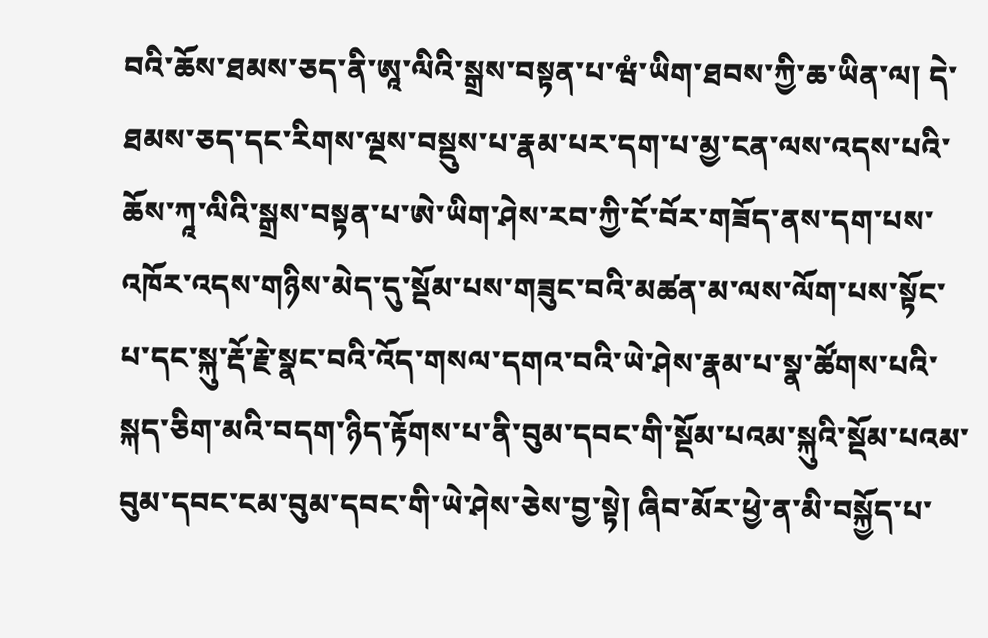བའི་ཆོས་ཐམས་ཅད་ནི་ཨཱ་ལིའི་སྒྲས་བསྟན་པ་ཝཾ་ཡིག་ཐབས་ཀྱི་ཆ་ཡིན་ལ། དེ་ཐམས་ཅད་དང་རིགས་ལྔས་བསྡུས་པ་རྣམ་པར་དག་པ་མྱ་ངན་ལས་འདས་པའི་ཆོས་ཀཱ་ལིའི་སྒྲས་བསྟན་པ་ཨེ་ཡིག་ཤེས་རབ་ཀྱི་ངོ་བོར་གཟོད་ནས་དག་པས་འཁོར་འདས་གཉིས་མེད་དུ་སྡོམ་པས་གཟུང་བའི་མཚན་མ་ལས་ལོག་པས་སྟོང་པ་དང་སྐུ་རྡོ་རྗེ་སྣང་བའི་འོད་གསལ་དགའ་བའི་ཡེ་ཤེས་རྣམ་པ་སྣ་ཚོགས་པའི་སྐད་ཅིག་མའི་བདག་ཉིད་རྟོགས་པ་ནི་བུམ་དབང་གི་སྡོམ་པའམ་སྐུའི་སྡོམ་པའམ་བུམ་དབང་ངམ་བུམ་དབང་གི་ཡེ་ཤེས་ཅེས་བྱ་སྟེ། ཞིབ་མོར་ཕྱེ་ན་མི་བསྐྱོད་པ་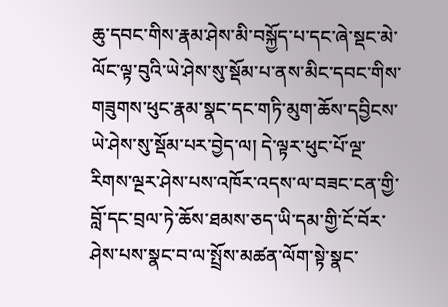ཆུ་དབང་གིས་རྣམ་ཤེས་མི་བསྐྱོད་པ་དང་ཞེ་སྡང་མེ་ལོང་ལྟ་བུའི་ཡེ་ཤེས་སུ་སྡོམ་པ་ནས་མིང་དབང་གིས་གཟུགས་ཕུང་རྣམ་སྣང་དང་གཏི་མུག་ཆོས་དབྱིངས་ཡེ་ཤེས་སུ་སྡོམ་པར་བྱེད་ལ། དེ་ལྟར་ཕུང་པོ་ལྔ་རིགས་ལྔར་ཤེས་པས་འཁོར་འདས་ལ་བཟང་ངན་གྱི་བློ་དང་བྲལ་ཏེ་ཆོས་ཐམས་ཅད་ཡི་དམ་གྱི་ངོ་བོར་ཤེས་པས་སྣང་བ་ལ་སྤྲོས་མཚན་ལོག་སྟེ་སྣང་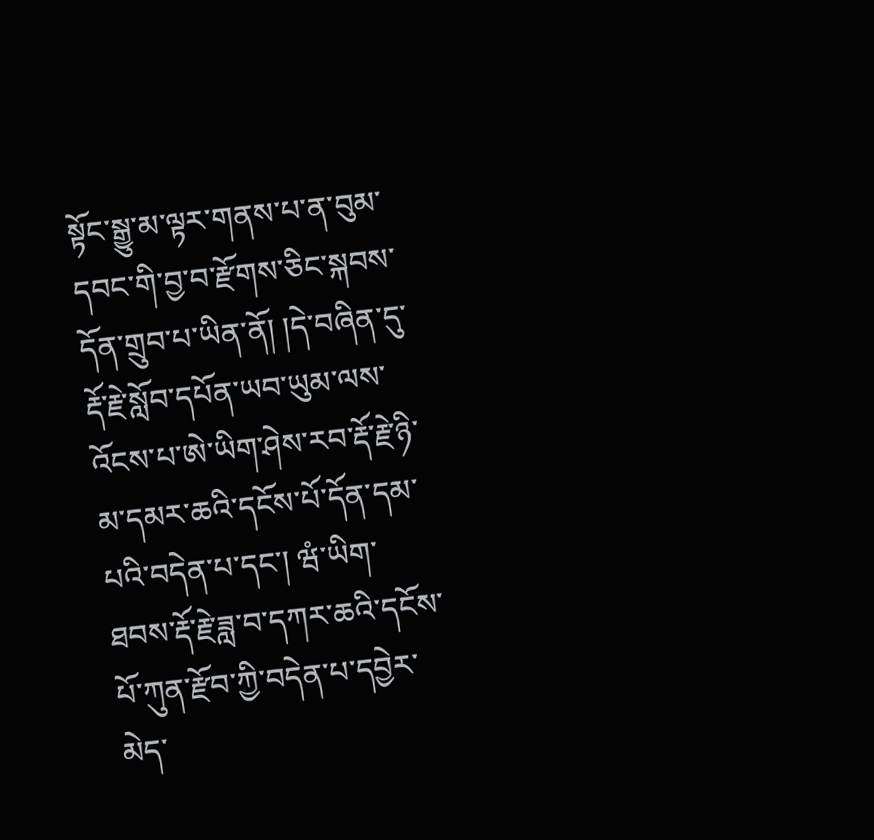སྟོང་སྒྱུ་མ་ལྟར་གནས་པ་ན་བུམ་དབང་གི་བྱ་བ་རྫོགས་ཅིང་སྐབས་དོན་གྲུབ་པ་ཡིན་ནོ། །དེ་བཞིན་དུ་རྡོ་རྗེ་སློབ་དཔོན་ཡབ་ཡུམ་ལས་འོངས་པ་ཨེ་ཡིག་ཤེས་རབ་རྡོ་རྗེ་ཉི་མ་དམར་ཆའི་དངོས་པོ་དོན་དམ་པའི་བདེན་པ་དང་། ཝཾ་ཡིག་ཐབས་རྡོ་རྗེ་ཟླ་བ་དཀར་ཆའི་དངོས་པོ་ཀུན་རྫོབ་ཀྱི་བདེན་པ་དབྱེར་མེད་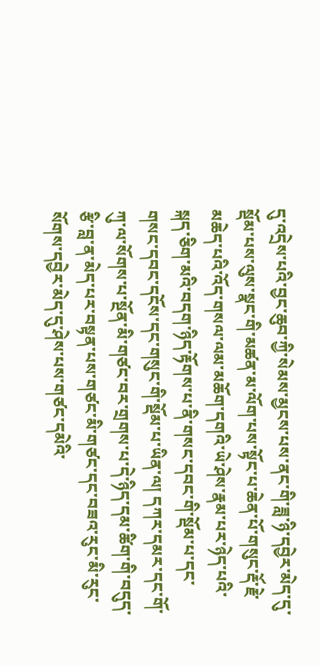དུ་འདྲེས་པའི་བྱང་ཆུབ་ཀྱི་སེམས་མྱངས་པས་ནང་གི་ཟླ་ཉི་དབྱེར་མེད་དུ་སྡོམ་པས་ལུས་སྣང་གི་མཚན་མ་ལོག་པས་སྟོང་པ་ཆེན་པོ་གསུང་རྡོ་རྗེ་མཆེད་པའི་འོད་གསལ་ལམ་མཆོག་དགའི་ཡེ་ཤེས་རྣམ་པར་ཉེད་པའི་སྐད་ཅིག་མའི་བདག་ཉིད་རྟོགས་པ་ནི་གསང་དབང་གི་སྡོམ་པ་དང་གསང་དབང་དངོས་དང་གསུང་གི་སྡོམ་པ་ཡིན་ལ། དཀར་དམར་དང་གོ་ཀུ་ལ་སོགས་པ་སྔོན་མི་གཙང་བར་གྲགས་པ་དེ་ཉིད་དམ་ཚིག་གི་བདུད་རྩི་བླ་ན་མེད་པར་བསྟན་པས་གཙང་མི་གཙང་དང་བཟའ་རུང་མི་རུང་སོགས་དབྱེར་མེད་དུ་ཤེས་པས་གཙང་དམེའི་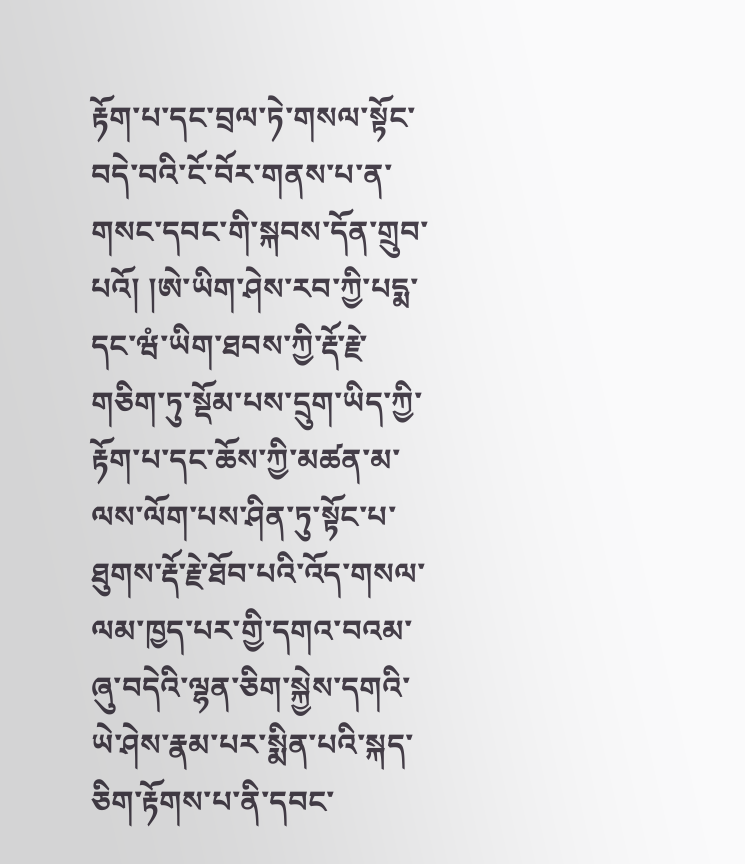རྟོག་པ་དང་བྲལ་ཏེ་གསལ་སྟོང་བདེ་བའི་ངོ་བོར་གནས་པ་ན་གསང་དབང་གི་སྐབས་དོན་གྲུབ་པའོ། །ཨེ་ཡིག་ཤེས་རབ་ཀྱི་པདྨ་དང་ཝཾ་ཡིག་ཐབས་ཀྱི་རྡོ་རྗེ་གཅིག་ཏུ་སྡོམ་པས་དྲུག་ཡིད་ཀྱི་རྟོག་པ་དང་ཆོས་ཀྱི་མཚན་མ་ལས་ལོག་པས་ཤིན་ཏུ་སྟོང་པ་ཐུགས་རྡོ་རྗེ་ཐོབ་པའི་འོད་གསལ་ལམ་ཁྱད་པར་གྱི་དགའ་བའམ་ཞུ་བདེའི་ལྷན་ཅིག་སྐྱེས་དགའི་ཡེ་ཤེས་རྣམ་པར་སྨིན་པའི་སྐད་ཅིག་རྟོགས་པ་ནི་དབང་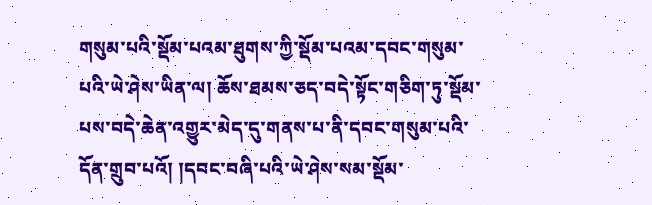གསུམ་པའི་སྡོམ་པའམ་ཐུགས་ཀྱི་སྡོམ་པའམ་དབང་གསུམ་པའི་ཡེ་ཤེས་ཡིན་ལ། ཆོས་ཐམས་ཅད་བདེ་སྟོང་གཅིག་ཏུ་སྡོམ་པས་བདེ་ཆེན་འགྱུར་མེད་དུ་གནས་པ་ནི་དབང་གསུམ་པའི་དོན་གྲུབ་པའོ། །དབང་བཞི་པའི་ཡེ་ཤེས་སམ་སྡོམ་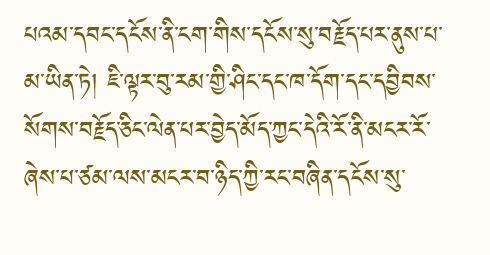པའམ་དབང་དངོས་ནི་ངག་གིས་དངོས་སུ་བརྗོད་པར་ནུས་པ་མ་ཡིན་ཏེ། ཇི་ལྟར་བུ་རམ་གྱི་ཤིང་དང་ཁ་དོག་དང་དབྱིབས་སོགས་བརྗོད་ཅིང་ལེན་པར་བྱེད་མོད་ཀྱང་དེའི་རོ་ནི་མངར་རོ་ཞེས་པ་ཙམ་ལས་མངར་བ་ཉིད་ཀྱི་རང་བཞིན་དངོས་སུ་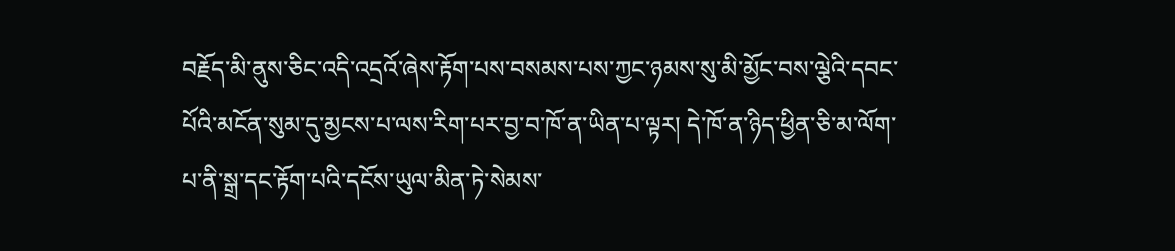བརྗོད་མི་ནུས་ཅིང་འདི་འདྲའོ་ཞེས་རྟོག་པས་བསམས་པས་ཀྱང་ཉམས་སུ་མི་མྱོང་བས་ལྕེའི་དབང་པོའི་མངོན་སུམ་དུ་མྱངས་པ་ལས་རིག་པར་བྱ་བ་ཁོ་ན་ཡིན་པ་ལྟར། དེ་ཁོ་ན་ཉིད་ཕྱིན་ཅི་མ་ལོག་པ་ནི་སྒྲ་དང་རྟོག་པའི་དངོས་ཡུལ་མིན་ཏེ་སེམས་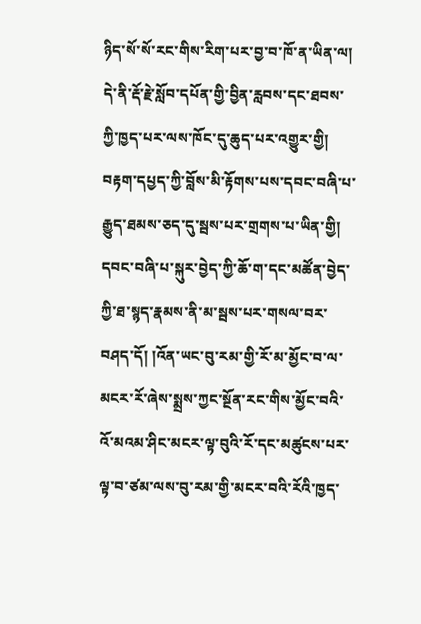ཉིད་སོ་སོ་རང་གིས་རིག་པར་བྱ་བ་ཁོ་ན་ཡིན་ལ། དེ་ནི་རྡོ་རྗེ་སློབ་དཔོན་གྱི་བྱིན་རླབས་དང་ཐབས་ཀྱི་ཁྱད་པར་ལས་ཁོང་དུ་ཆུད་པར་འགྱུར་གྱི། བརྟག་དཔྱད་ཀྱི་བློས་མི་རྟོགས་པས་དབང་བཞི་པ་རྒྱུད་ཐམས་ཅད་དུ་སྦས་པར་གྲགས་པ་ཡིན་གྱི། དབང་བཞི་པ་སྐུར་བྱེད་ཀྱི་ཆོ་ག་དང་མཚོན་བྱེད་ཀྱི་ཐ་སྙད་རྣམས་ནི་མ་སྦས་པར་གསལ་བར་བཤད་དོ། །འོན་ཡང་བུ་རམ་གྱི་རོ་མ་མྱོང་བ་ལ་མངར་རོ་ཞེས་སྨྲས་ཀྱང་སྔོན་རང་གིས་མྱོང་བའི་འོ་མའམ་ཤིང་མངར་ལྟ་བུའི་རོ་དང་མཚུངས་པར་ལྟ་བ་ཙམ་ལས་བུ་རམ་གྱི་མངར་བའི་རོའི་ཁྱད་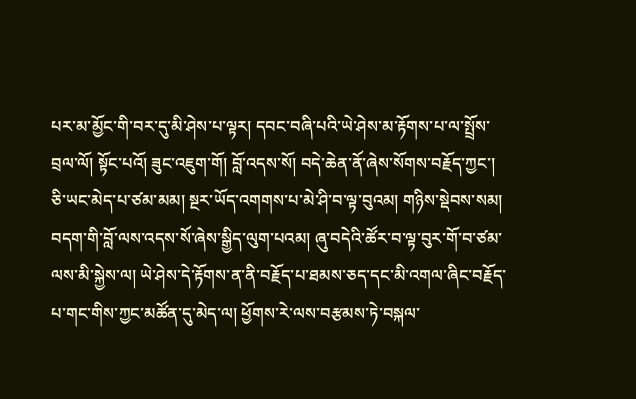པར་མ་མྱོང་གི་བར་དུ་མི་ཤེས་པ་ལྟར། དབང་བཞི་པའི་ཡེ་ཤེས་མ་རྟོགས་པ་ལ་སྤྲོས་བྲལ་ལོ། སྟོང་པའོ། ཟུང་འཇུག་གོ། བློ་འདས་སོ། བདེ་ཆེན་ནོ་ཞེས་སོགས་བརྗོད་ཀྱང་། ཅི་ཡང་མེད་པ་ཙམ་མམ། སྔར་ཡོད་འགགས་པ་མེ་ཤི་བ་ལྟ་བུའམ། གཉིས་སྡེབས་སམ། བདག་གི་བློ་ལས་འདས་སོ་ཞེས་སྒྱིད་ལུག་པའམ། ཞུ་བདེའི་ཚོར་བ་ལྟ་བུར་གོ་བ་ཙམ་ལས་མི་སྐྱེས་ལ། ཡེ་ཤེས་དེ་རྟོགས་ན་ནི་བརྗོད་པ་ཐམས་ཅད་དང་མི་འགལ་ཞིང་བརྗོད་པ་གང་གིས་ཀྱང་མཚོན་དུ་མེད་ལ། ཕྱོགས་རེ་ལས་བརྩམས་ཏེ་བསྐལ་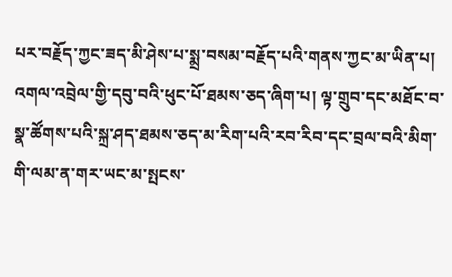པར་བརྗོད་ཀྱང་ཟད་མི་ཤེས་པ་སྨྲ་བསམ་བརྗོད་པའི་གནས་ཀྱང་མ་ཡིན་པ། འགལ་འབྲེལ་གྱི་དབུ་བའི་ཕུང་པོ་ཐམས་ཅད་ཞིག་པ། ལྟ་གྲུབ་དང་མཐོང་བ་སྣ་ཚོགས་པའི་སྐྲ་ཤད་ཐམས་ཅད་མ་རིག་པའི་རབ་རིབ་དང་བྲལ་བའི་མིག་གི་ལམ་ན་གར་ཡང་མ་སྤངས་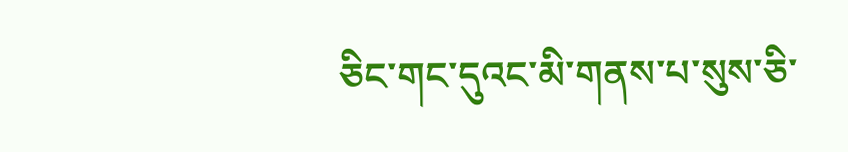ཅིང་གང་དུའང་མི་གནས་པ་སུས་ཅི་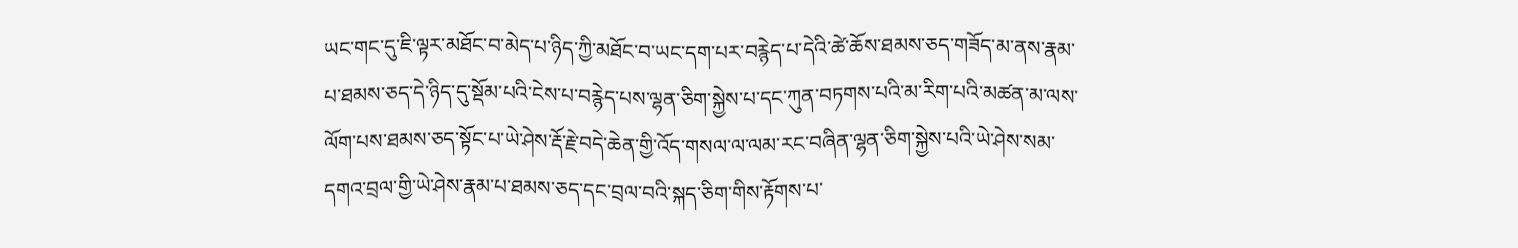ཡང་གང་དུ་ཇི་ལྟར་མཐོང་བ་མེད་པ་ཉིད་ཀྱི་མཐོང་བ་ཡང་དག་པར་བརྙེད་པ་དེའི་ཚེ་ཆོས་ཐམས་ཅད་གཟོད་མ་ནས་རྣམ་པ་ཐམས་ཅད་དེ་ཉིད་དུ་སྡོམ་པའི་ངེས་པ་བརྙེད་པས་ལྷན་ཅིག་སྐྱེས་པ་དང་ཀུན་བཏགས་པའི་མ་རིག་པའི་མཚན་མ་ལས་ལོག་པས་ཐམས་ཅད་སྟོང་པ་ཡེ་ཤེས་རྡོ་རྗེ་བདེ་ཆེན་གྱི་འོད་གསལ་ལ་ལམ་རང་བཞིན་ལྷན་ཅིག་སྐྱེས་པའི་ཡེ་ཤེས་སམ་དགའ་བྲལ་གྱི་ཡེ་ཤེས་རྣམ་པ་ཐམས་ཅད་དང་བྲལ་བའི་སྐད་ཅིག་གིས་རྟོགས་པ་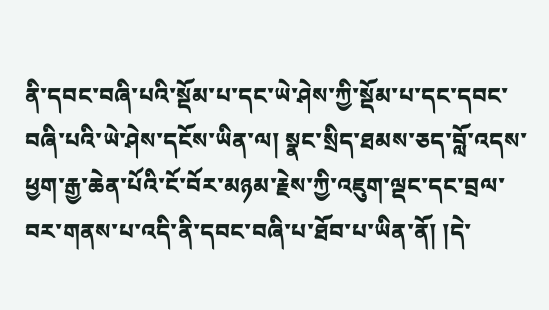ནི་དབང་བཞི་པའི་སྡོམ་པ་དང་ཡེ་ཤེས་ཀྱི་སྡོམ་པ་དང་དབང་བཞི་པའི་ཡེ་ཤེས་དངོས་ཡིན་ལ། སྣང་སྲིད་ཐམས་ཅད་བློ་འདས་ཕྱག་རྒྱ་ཆེན་པོའི་ངོ་བོར་མཉམ་རྗེས་ཀྱི་འཇུག་ལྡང་དང་བྲལ་བར་གནས་པ་འདི་ནི་དབང་བཞི་པ་ཐོབ་པ་ཡིན་ནོ། །དེ་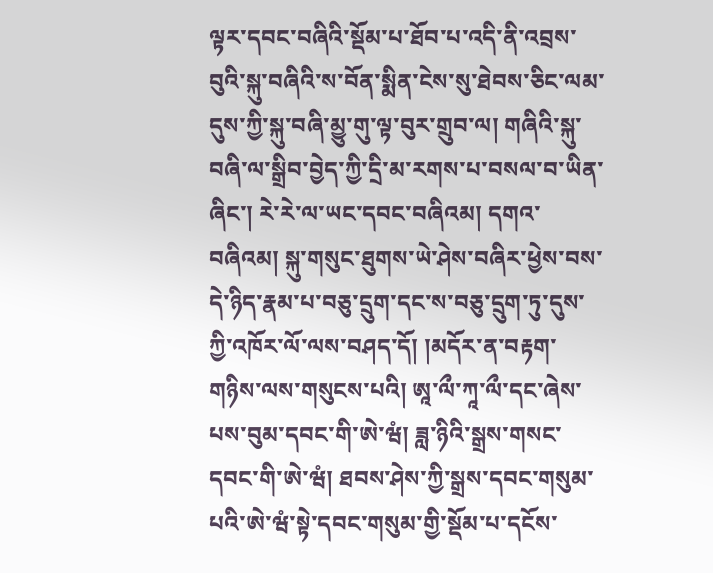ལྟར་དབང་བཞིའི་སྡོམ་པ་ཐོབ་པ་འདི་ནི་འབྲས་བུའི་སྐུ་བཞིའི་ས་བོན་སྨིན་ངེས་སུ་ཐེབས་ཅིང་ལམ་དུས་ཀྱི་སྐུ་བཞི་མྱུ་གུ་ལྟ་བུར་གྲུབ་ལ། གཞིའི་སྐུ་བཞི་ལ་སྒྲིབ་བྱེད་ཀྱི་དྲི་མ་རགས་པ་བསལ་བ་ཡིན་ཞིང་། རེ་རེ་ལ་ཡང་དབང་བཞིའམ། དགའ་བཞིའམ། སྐུ་གསུང་ཐུགས་ཡེ་ཤེས་བཞིར་ཕྱེས་བས་དེ་ཉིད་རྣམ་པ་བཅུ་དྲུག་དང་ས་བཅུ་དྲུག་ཏུ་དུས་ཀྱི་འཁོར་ལོ་ལས་བཤད་དོ། །མདོར་ན་བརྟག་གཉིས་ལས་གསུངས་པའི། ཨཱ་ལྀ་ཀཱ་ལྀ་དང་ཞེས་པས་བུམ་དབང་གི་ཨེ་ཝཾ། ཟླ་ཉིའི་སྒྲས་གསང་དབང་གི་ཨེ་ཝཾ། ཐབས་ཤེས་ཀྱི་སྒྲས་དབང་གསུམ་པའི་ཨེ་ཝཾ་སྟེ་དབང་གསུམ་གྱི་སྡོམ་པ་དངོས་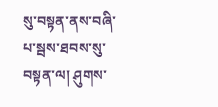སུ་བསྟན་ནས་བཞི་པ་སྦས་ཐབས་སུ་བསྟན་ལ། ཤུགས་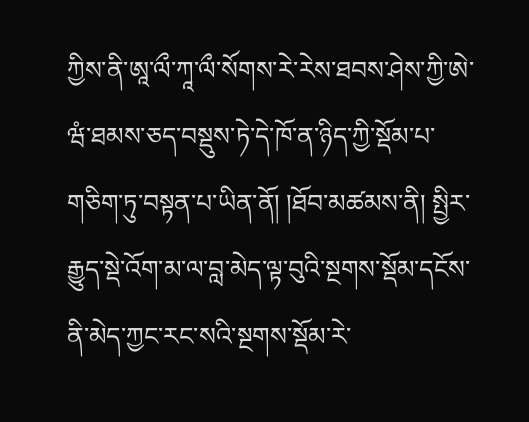ཀྱིས་ནི་ཨཱ་ལྀ་ཀཱ་ལྀ་སོགས་རེ་རེས་ཐབས་ཤེས་ཀྱི་ཨེ་ཝཾ་ཐམས་ཅད་བསྡུས་ཏེ་དེ་ཁོ་ན་ཉིད་ཀྱི་སྡོམ་པ་གཅིག་ཏུ་བསྟན་པ་ཡིན་ནོ། །ཐོབ་མཚམས་ནི། སྤྱིར་རྒྱུད་སྡེ་འོག་མ་ལ་བླ་མེད་ལྟ་བུའི་སྔགས་སྡོམ་དངོས་ནི་མེད་ཀྱང་རང་སའི་སྔགས་སྡོམ་རེ་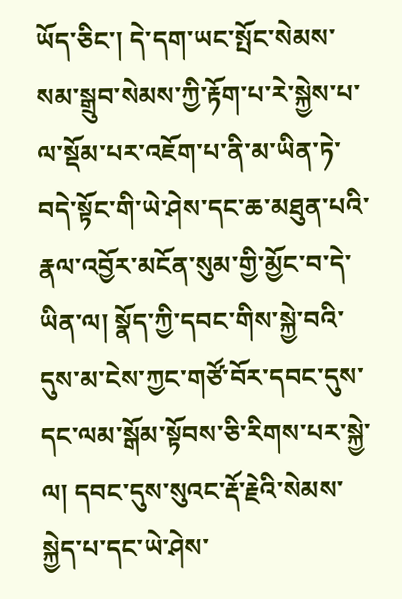ཡོད་ཅིང་། དེ་དག་ཡང་སྤོང་སེམས་སམ་སྒྲུབ་སེམས་ཀྱི་རྟོག་པ་རེ་སྐྱེས་པ་ལ་སྡོམ་པར་འཇོག་པ་ནི་མ་ཡིན་ཏེ་བདེ་སྟོང་གི་ཡེ་ཤེས་དང་ཆ་མཐུན་པའི་རྣལ་འབྱོར་མངོན་སུམ་གྱི་མྱོང་བ་དེ་ཡིན་ལ། སྣོད་ཀྱི་དབང་གིས་སྐྱེ་བའི་དུས་མ་ངེས་ཀྱང་གཙོ་བོར་དབང་དུས་དང་ལམ་སྒོམ་སྟོབས་ཅི་རིགས་པར་སྐྱེ་ལ། དབང་དུས་སུའང་རྡོ་རྗེའི་སེམས་སྐྱེད་པ་དང་ཡེ་ཤེས་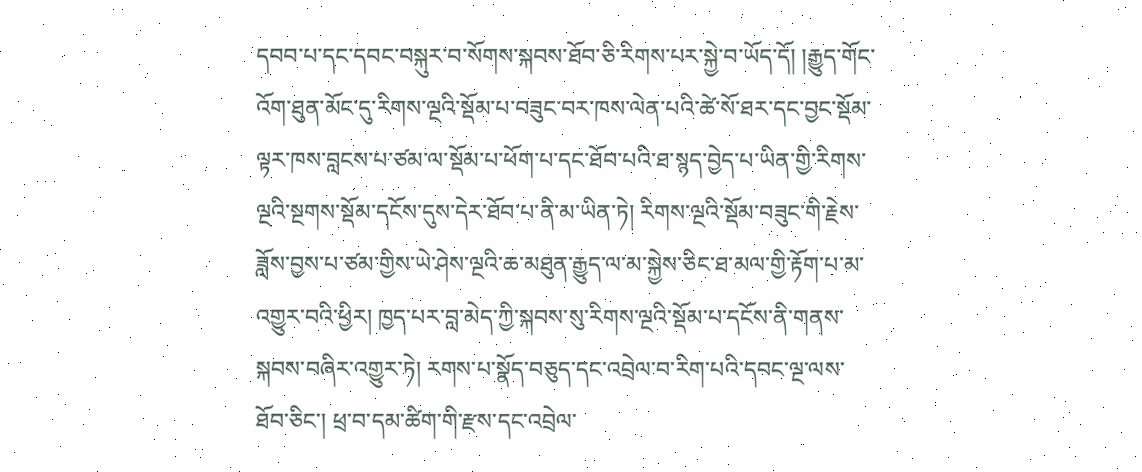དབབ་པ་དང་དབང་བསྐུར་བ་སོགས་སྐབས་ཐོབ་ཅི་རིགས་པར་སྐྱེ་བ་ཡོད་དོ། །རྒྱུད་གོང་འོག་ཐུན་མོང་དུ་རིགས་ལྔའི་སྡོམ་པ་བཟུང་བར་ཁས་ལེན་པའི་ཚེ་སོ་ཐར་དང་བྱང་སྡོམ་ལྟར་ཁས་བླངས་པ་ཙམ་ལ་སྡོམ་པ་ཕོག་པ་དང་ཐོབ་པའི་ཐ་སྙད་བྱེད་པ་ཡིན་གྱི་རིགས་ལྔའི་སྔགས་སྡོམ་དངོས་དུས་དེར་ཐོབ་པ་ནི་མ་ཡིན་ཏེ། རིགས་ལྔའི་སྡོམ་བཟུང་གི་རྗེས་ཟློས་བྱས་པ་ཙམ་གྱིས་ཡེ་ཤེས་ལྔའི་ཆ་མཐུན་རྒྱུད་ལ་མ་སྐྱེས་ཅིང་ཐ་མལ་གྱི་རྟོག་པ་མ་འགྱུར་བའི་ཕྱིར། ཁྱད་པར་བླ་མེད་ཀྱི་སྐབས་སུ་རིགས་ལྔའི་སྡོམ་པ་དངོས་ནི་གནས་སྐབས་བཞིར་འགྱུར་ཏེ། རགས་པ་སྣོད་བཅུད་དང་འབྲེལ་བ་རིག་པའི་དབང་ལྔ་ལས་ཐོབ་ཅིང་། ཕྲ་བ་དམ་ཚིག་གི་རྫས་དང་འབྲེལ་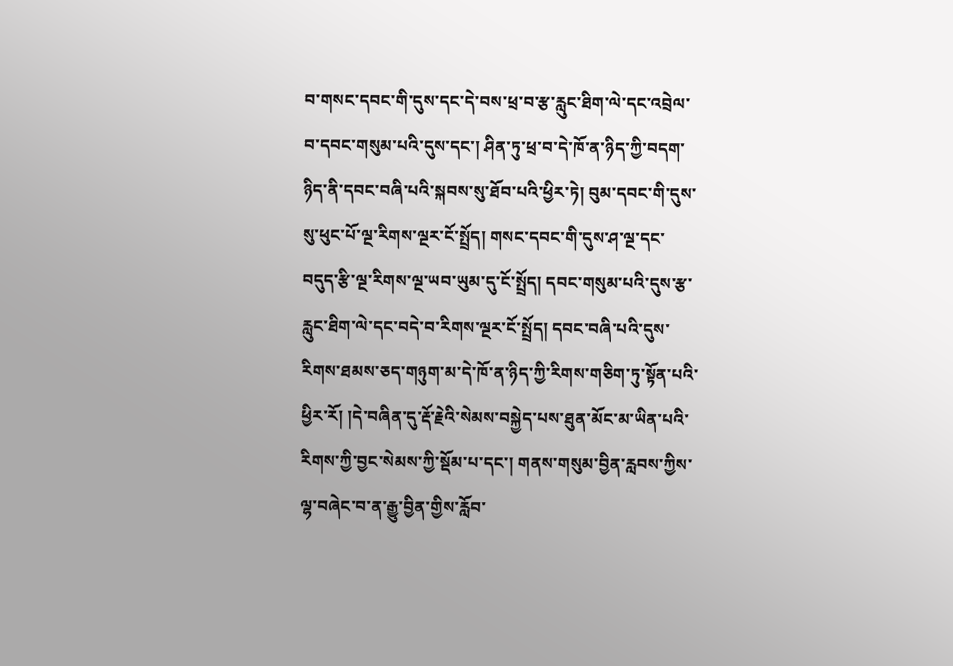བ་གསང་དབང་གི་དུས་དང་དེ་བས་ཕྲ་བ་རྩ་རླུང་ཐིག་ལེ་དང་འབྲེལ་བ་དབང་གསུམ་པའི་དུས་དང་། ཤིན་ཏུ་ཕྲ་བ་དེ་ཁོ་ན་ཉིད་ཀྱི་བདག་ཉིད་ནི་དབང་བཞི་པའི་སྐབས་སུ་ཐོབ་པའི་ཕྱིར་ཏེ། བུམ་དབང་གི་དུས་སུ་ཕུང་པོ་ལྔ་རིགས་ལྔར་ངོ་སྤྲོད། གསང་དབང་གི་དུས་ཤ་ལྔ་དང་བདུད་རྩི་ལྔ་རིགས་ལྔ་ཡབ་ཡུམ་དུ་ངོ་སྤྲོད། དབང་གསུམ་པའི་དུས་རྩ་རླུང་ཐིག་ལེ་དང་བདེ་བ་རིགས་ལྔར་ངོ་སྤྲོད། དབང་བཞི་པའི་དུས་རིགས་ཐམས་ཅད་གཉུག་མ་དེ་ཁོ་ན་ཉིད་ཀྱི་རིགས་གཅིག་ཏུ་སྟོན་པའི་ཕྱིར་རོ། །དེ་བཞིན་དུ་རྡོ་རྗེའི་སེམས་བསྐྱེད་པས་ཐུན་མོང་མ་ཡིན་པའི་རིགས་ཀྱི་བྱང་སེམས་ཀྱི་སྡོམ་པ་དང་། གནས་གསུམ་བྱིན་རླབས་ཀྱིས་ལྷ་བཞེང་བ་ན་རྒྱུ་བྱིན་གྱིས་རློབ་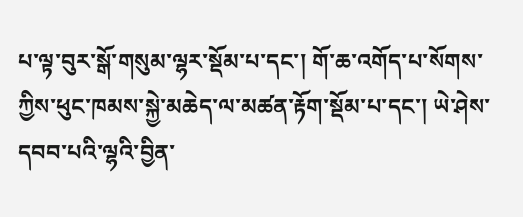པ་ལྟ་བུར་སྒོ་གསུམ་ལྷར་སྡོམ་པ་དང་། གོ་ཆ་འགོད་པ་སོགས་ཀྱིས་ཕུང་ཁམས་སྐྱེ་མཆེད་ལ་མཚན་རྟོག་སྡོམ་པ་དང་། ཡེ་ཤེས་དབབ་པའི་ལྷའི་བྱིན་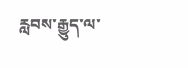རླབས་རྒྱུད་ལ་